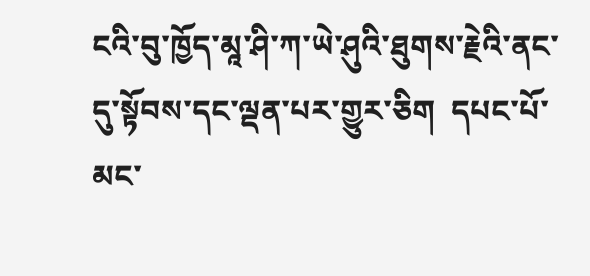ངའི་བུ་ཁྱོད་མཱ་ཤི་ཀ་ཡེ་ཤུའི་ཐུགས་རྗེའི་ནང་དུ་སྟོབས་དང་ལྡན་པར་གྱུར་ཅིག  དཔང་པོ་མང་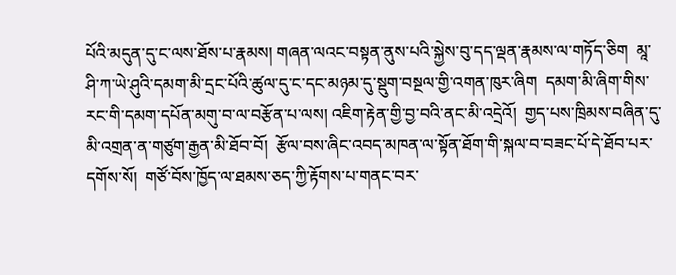པོའི་མདུན་དུ་ང་ལས་ཐོས་པ་རྣམས། གཞན་ལའང་བསྟན་ནུས་པའི་སྐྱེས་བུ་དད་ལྡན་རྣམས་ལ་གཏོད་ཅིག  མཱ་ཤི་ཀ་ཡེ་ཤུའི་དམག་མི་དྲང་པོའི་ཚུལ་དུ་ང་དང་མཉམ་དུ་སྡུག་བསྔལ་གྱི་འགན་ཁུར་ཞིག  དམག་མི་ཞིག་གིས་རང་གི་དམག་དཔོན་མགུ་བ་ལ་བརྩོན་པ་ལས། འཇིག་རྟེན་གྱི་བྱ་བའི་ནང་མི་འདྲེའོ།  གྱད་པས་ཁྲིམས་བཞིན་དུ་མི་འགྲན་ན་གཙུག་རྒྱན་མི་ཐོབ་བོ།  རྩོལ་བས་ཞིང་འབད་མཁན་ལ་སྟོན་ཐོག་གི་སྐལ་བ་བཟང་པོ་དེ་ཐོབ་པར་དགོས་སོ།  གཙོ་བོས་ཁྱོད་ལ་ཐམས་ཅད་ཀྱི་རྟོགས་པ་གནང་བར་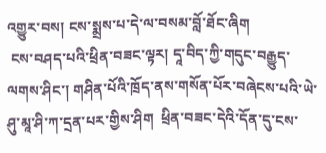འགྱུར་བས། ངས་སྨྲས་པ་དེ་ལ་བསམ་བློ་ཐོང་ཞིག
 ངས་བཤད་པའི་ཕྲིན་བཟང་ལྟར། དཱ་བིད་ཀྱི་གདུང་བརྒྱུད་ལགས་ཤིང་། གཤིན་པོའི་ཁྲོད་ནས་གསོན་པོར་བཞེངས་པའི་ཡེ་ཤུ་མཱ་ཤི་ཀ་དྲན་པར་གྱིས་ཤིག  ཕྲིན་བཟང་དེའི་དོན་དུ་ངས་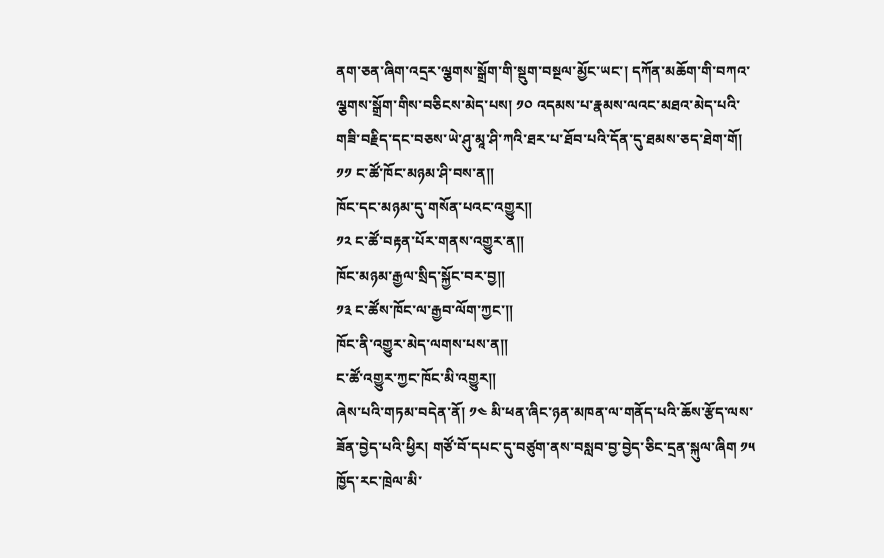ནག་ཅན་ཞིག་འདྲར་ལྕགས་སྒྲོག་གི་སྡུག་བསྔལ་མྱོང་ཡང་། དཀོན་མཆོག་གི་བཀའ་ལྕགས་སྒྲོག་གིས་བཅིངས་མེད་པས། ༡༠ འདམས་པ་རྣམས་ལའང་མཐའ་མེད་པའི་གཟི་བརྗིད་དང་བཅས་ཡེ་ཤུ་མཱ་ཤི་ཀའི་ཐར་པ་ཐོབ་པའི་དོན་དུ་ཐམས་ཅད་ཐེག་གོ།
༡༡ ང་ཚོ་ཁོང་མཉམ་ཤི་བས་ན༎
ཁོང་དང་མཉམ་དུ་གསོན་པའང་འགྱུར༎
༡༢ ང་ཚོ་བརྟན་པོར་གནས་འགྱུར་ན༎
ཁོང་མཉམ་རྒྱལ་སྲིད་སྐྱོང་བར་བྱ༎
༡༣ ང་ཚོས་ཁོང་ལ་རྒྱབ་ལོག་ཀྱང་༎
ཁོང་ནི་འགྱུར་མེད་ལགས་པས་ན༎
ང་ཚོ་འགྱུར་ཀྱང་ཁོང་མི་འགྱུར༎
ཞེས་པའི་གཏམ་བདེན་ནོ། ༡༤ མི་ཕན་ཞིང་ཉན་མཁན་ལ་གནོད་པའི་ཆོས་རྩོད་ལས་ཟོན་བྱེད་པའི་ཕྱིར། གཙོ་བོ་དཔང་དུ་བཙུག་ནས་བསླབ་བྱ་བྱེད་ཅིང་དྲན་སྐུལ་ཞིག ༡༥ ཁྱོད་རང་ཁྲེལ་མི་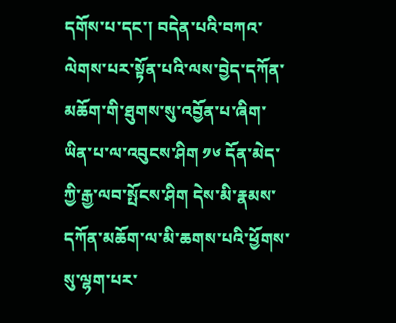དགོས་པ་དང་། བདེན་པའི་བཀའ་ལེགས་པར་སྟོན་པའི་ལས་བྱེད་དཀོན་མཆོག་གི་ཐུགས་སུ་འབྱོན་པ་ཞིག་ཡིན་པ་ལ་འབུངས་ཤིག ༡༦ དོན་མེད་ཀྱི་རྒྱ་ལབ་སྤོངས་ཤིག དེས་མི་རྣམས་དཀོན་མཆོག་ལ་མི་ཆགས་པའི་ཕྱོགས་སུ་ལྷག་པར་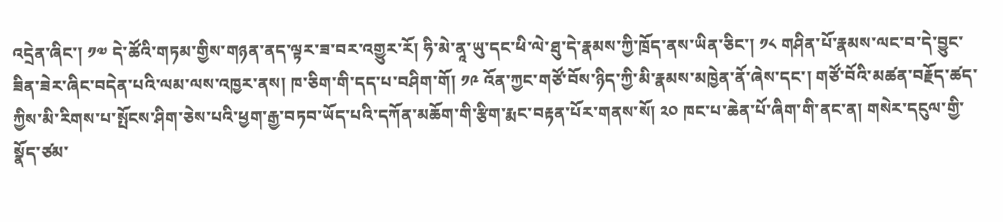འདྲེན་ཞིང་། ༡༧ དེ་ཚོའི་གཏམ་གྱིས་གཉན་ནད་ལྟར་ཟ་བར་འགྱུར་རོ། ཧི་མེ་ནཱ་ཡུ་དང་ཕི་ལེ་ཐུ་དེ་རྣམས་ཀྱི་ཁྲོད་ནས་ཡིན་ཅིང་། ༡༨ གཤིན་པོ་རྣམས་ལང་བ་དེ་བྱུང་ཟིན་ཟེར་ཞིང་བདེན་པའི་ལམ་ལས་འཁྱར་ནས། ཁ་ཅིག་གི་དད་པ་བཤིག་གོ། ༡༩ འོན་ཀྱང་གཙོ་བོས་ཉིད་ཀྱི་མི་རྣམས་མཁྱེན་ནོ་ཞེས་དང་། གཙོ་བོའི་མཚན་བརྗོད་ཚད་ཀྱིས་མི་རིགས་པ་སྤོངས་ཤིག་ཅེས་པའི་ཕྱག་རྒྱ་བཏབ་ཡོད་པའི་དཀོན་མཆོག་གི་རྩིག་རྨང་བརྟན་པོར་གནས་སོ། ༢༠ ཁང་པ་ཆེན་པོ་ཞིག་གི་ནང་ན། གསེར་དངུལ་གྱི་སྣོད་ཙམ་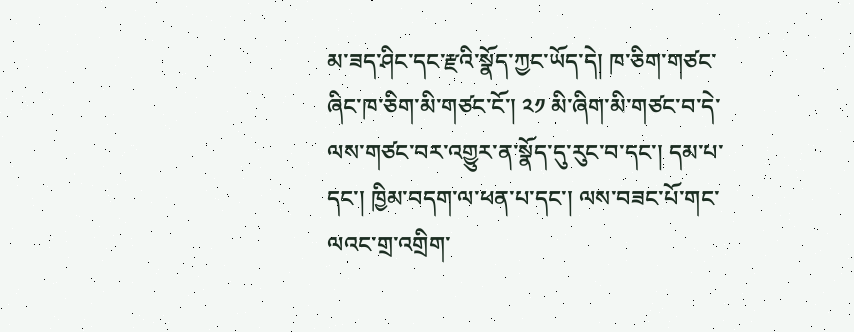མ་ཟད་ཤིང་དང་རྫའི་སྣོད་ཀྱང་ཡོད་དེ། ཁ་ཅིག་གཙང་ཞིང་ཁ་ཅིག་མི་གཙང་ངོ་། ༢༡ མི་ཞིག་མི་གཙང་བ་དེ་ལས་གཙང་བར་འགྱུར་ན་སྣོད་དུ་རུང་བ་དང་། དམ་པ་དང་། ཁྱིམ་བདག་ལ་ཕན་པ་དང་། ལས་བཟང་པོ་གང་ལའང་གྲ་འགྲིག་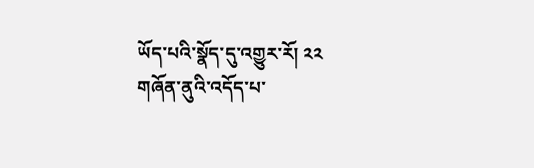ཡོད་པའི་སྣོད་དུ་འགྱུར་རོ། ༢༢ གཞོན་ནུའི་འདོད་པ་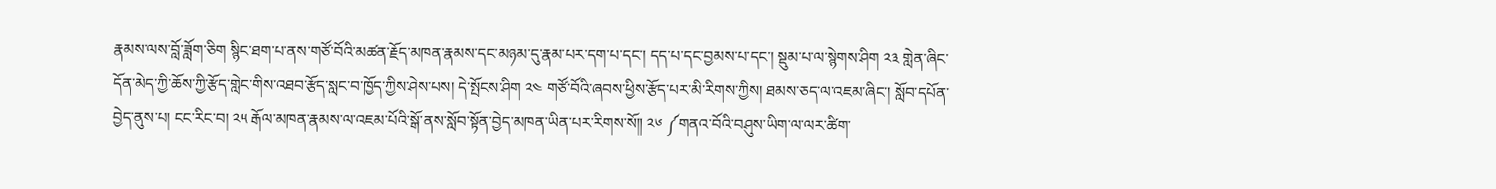རྣམས་ལས་བློ་ཟློག་ཅིག སྙིང་ཐག་པ་ནས་གཙོ་བོའི་མཚན་རྗོད་མཁན་རྣམས་དང་མཉམ་དུ་རྣམ་པར་དག་པ་དང་། དད་པ་དང་བྱམས་པ་དང་། སྡུམ་པ་ལ་སྙེགས་ཤིག ༢༣ གླེན་ཞིང་དོན་མེད་ཀྱི་ཆོས་ཀྱི་རྩོད་གླེང་གིས་འཐབ་རྩོད་སླང་བ་ཁྱོད་ཀྱིས་ཤེས་པས། དེ་སྤོངས་ཤིག ༢༤ གཙོ་བོའི་ཞབས་ཕྱིས་རྩོད་པར་མི་རིགས་ཀྱིས། ཐམས་ཅད་ལ་འཇམ་ཞིང་། སློབ་དཔོན་བྱེད་ནུས་པ། ངང་རིང་བ། ༢༥ རྒོལ་མཁན་རྣམས་ལ་འཇམ་པོའི་སྒོ་ནས་སློབ་སྟོན་བྱེད་མཁན་ཡིན་པར་རིགས་སོ༎ ༢༦ ༼གནའ་བོའི་བཤུས་ཡིག་ལ་ལར་ཚིག་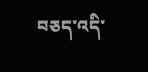བཅད་འདི་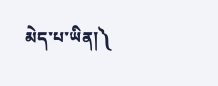མེད་པ་ཡིན།༽